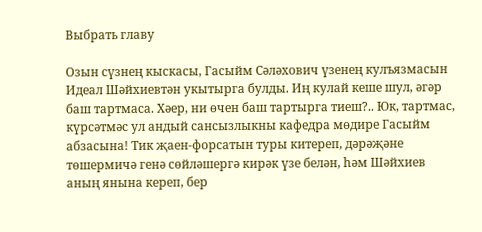Выбрать главу

Озын сүзнең кыскасы, Гасыйм Сәләхович үзенең кулъязмасын Идеал Шәйхиевтән укытырга булды. Иң кулай кеше шул, әгәр баш тартмаса. Хәер, ни өчен баш тартырга тиеш?.. Юк, тартмас, күрсәтмәс ул андый сансызлыкны кафедра мөдире Гасыйм абзасына! Тик җаен-форсатын туры китереп, дәрәҗәне төшермичә генә сөйләшергә кирәк үзе белән, һәм Шәйхиев аның янына кереп, бер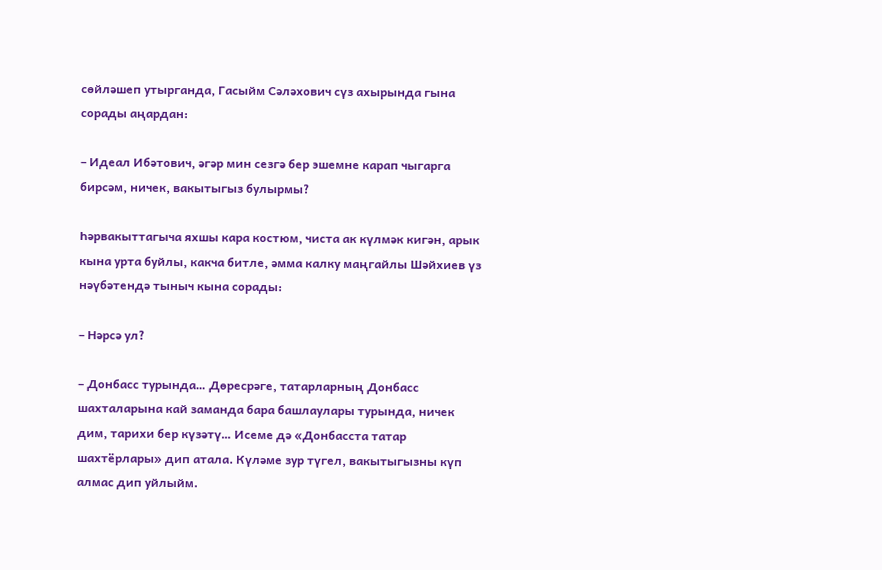сөйләшеп утырганда, Гасыйм Сәләхович сүз ахырында гына сорады аңардан:

– Идеал Ибәтович, әгәр мин сезгә бер эшемне карап чыгарга бирсәм, ничек, вакытыгыз булырмы?

Һәрвакыттагыча яхшы кара костюм, чиста ак күлмәк кигән, арык кына урта буйлы, какча битле, әмма калку маңгайлы Шәйхиев үз нәүбәтендә тыныч кына сорады:

– Нәрсә ул?

– Донбасс турында… Дөресрәге, татарларның Донбасс шахталарына кай заманда бара башлаулары турында, ничек дим, тарихи бер күзәтү… Исеме дә «Донбасста татар шахтёрлары» дип атала. Күләме зур түгел, вакытыгызны күп алмас дип уйлыйм.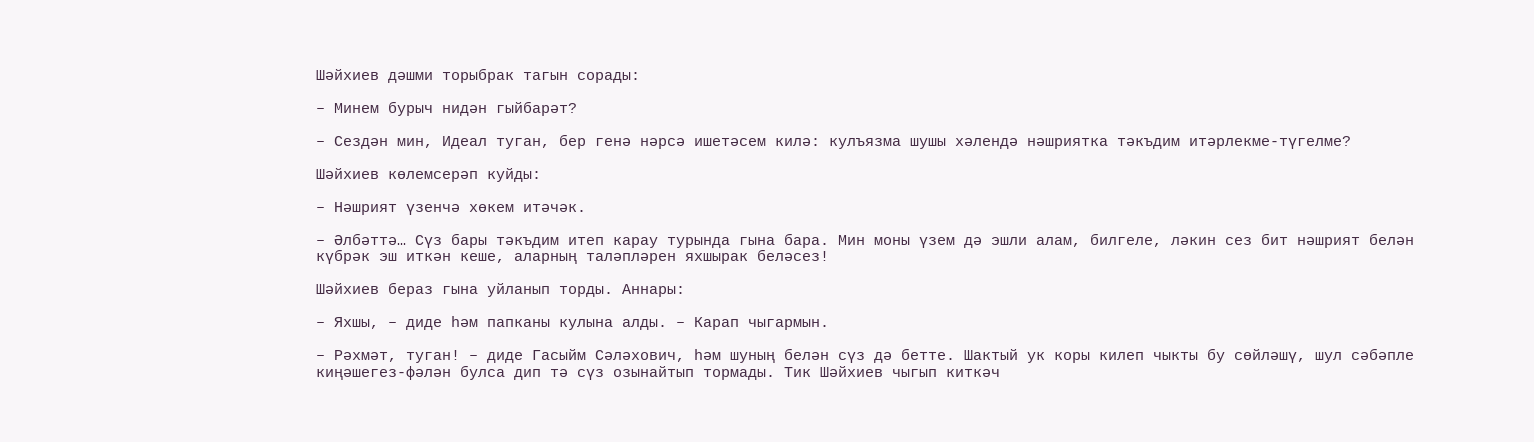Шәйхиев дәшми торыбрак тагын сорады:

– Минем бурыч нидән гыйбарәт?

– Сездән мин, Идеал туган, бер генә нәрсә ишетәсем килә: кулъязма шушы хәлендә нәшриятка тәкъдим итәрлекме-түгелме?

Шәйхиев көлемсерәп куйды:

– Нәшрият үзенчә хөкем итәчәк.

– Әлбәттә… Сүз бары тәкъдим итеп карау турында гына бара. Мин моны үзем дә эшли алам, билгеле, ләкин сез бит нәшрият белән күбрәк эш иткән кеше, аларның таләпләрен яхшырак беләсез!

Шәйхиев бераз гына уйланып торды. Аннары:

– Яхшы, – диде һәм папканы кулына алды. – Карап чыгармын.

– Рәхмәт, туган! – диде Гасыйм Сәләхович, һәм шуның белән сүз дә бетте. Шактый ук коры килеп чыкты бу сөйләшү, шул сәбәпле киңәшегез-фәлән булса дип тә сүз озынайтып тормады. Тик Шәйхиев чыгып киткәч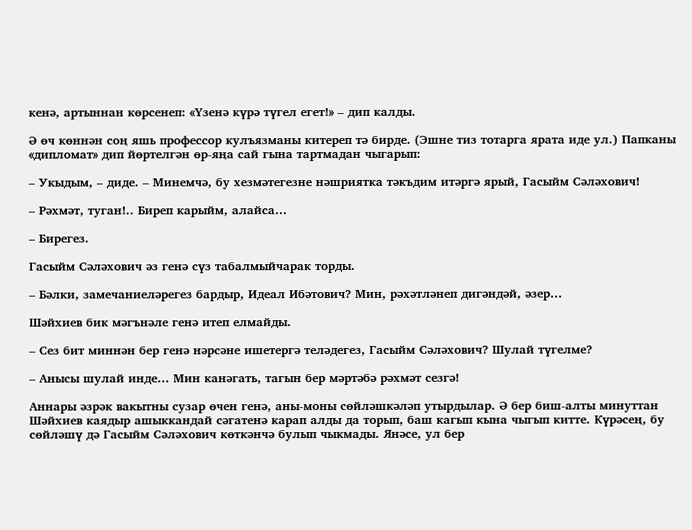кенә, артыннан көрсенеп: «Үзенә күрә түгел егет!» – дип калды.

Ә өч көннән соң яшь профессор кулъязманы китереп тә бирде. (Эшне тиз тотарга ярата иде ул.) Папканы «дипломат» дип йөртелгән өр-яңа сай гына тартмадан чыгарып:

– Укыдым, – диде. – Минемчә, бу хезмәтегезне нәшриятка тәкъдим итәргә ярый, Гасыйм Сәләхович!

– Рәхмәт, туган!.. Биреп карыйм, алайса…

– Бирегез.

Гасыйм Сәләхович әз генә сүз табалмыйчарак торды.

– Бәлки, замечаниеләрегез бардыр, Идеал Ибәтович? Мин, рәхәтләнеп дигәндәй, әзер…

Шәйхиев бик мәгънәле генә итеп елмайды.

– Сез бит миннән бер генә нәрсәне ишетергә теләдегез, Гасыйм Сәләхович? Шулай түгелме?

– Анысы шулай инде… Мин канәгать, тагын бер мәртәбә рәхмәт сезгә!

Аннары әзрәк вакытны сузар өчен генә, аны-моны сөйләшкәләп утырдылар. Ә бер биш-алты минуттан Шәйхиев каядыр ашыккандай сәгатенә карап алды да торып, баш кагып кына чыгып китте. Күрәсең, бу сөйләшү дә Гасыйм Сәләхович көткәнчә булып чыкмады. Янәсе, ул бер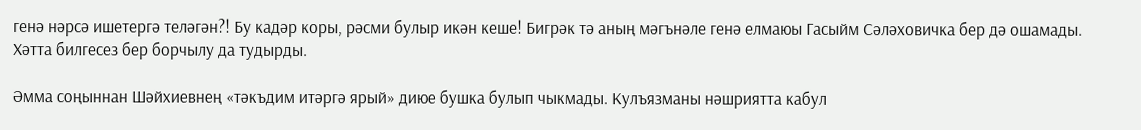генә нәрсә ишетергә теләгән?! Бу кадәр коры, рәсми булыр икән кеше! Бигрәк тә аның мәгънәле генә елмаюы Гасыйм Сәләховичка бер дә ошамады. Хәтта билгесез бер борчылу да тудырды.

Әмма соңыннан Шәйхиевнең «тәкъдим итәргә ярый» диюе бушка булып чыкмады. Кулъязманы нәшриятта кабул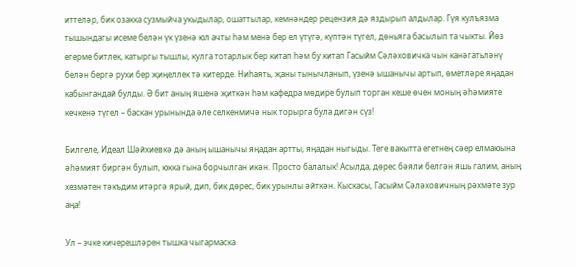иттеләр, бик озакка сузмыйча укыдылар, ошаттылар, кемнәндер рецензия дә яздырып алдылар. Гүя кулъязма тышындагы исеме белән үк үзенә юл ачты һәм менә бер ел үтүгә, күптән түгел, дөньяга басылып та чыкты. Йөз егерме битлек, катыргы тышлы, кулга тотарлык бер китап һәм бу китап Гасыйм Сәләховичка чын канәгатьләнү белән бергә рухи бер җиңеллек тә китерде. Ниһаять, җаны тынычланып, үзенә ышанычы артып, өметләре яңадан кабынгандай булды. Ә бит аның яшенә җиткән һәм кафедра мөдире булып торган кеше өчен моның әһәмияте кечкенә түгел – баскан урынында әле селкенмичә нык торырга була дигән сүз!

Билгеле, Идеал Шәйхиевкә дә аның ышанычы яңадан артты, яңадан ныгыды. Теге вакытта егетнең сәер елмаюына әһәмият биргән булып, юкка гына борчылган икән. Просто балалык! Асылда, дөрес бәяли белгән яшь галим, аның хезмәтен тәкъдим итәргә ярый, дип, бик дөрес, бик урынлы әйткән. Кыскасы, Гасыйм Сәләховичның рәхмәте зур аңа!

Ул – эчке кичерешләрен тышка чыгармаска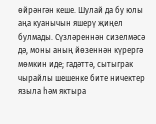өйрәнгән кеше. Шулай да бу юлы аңа куанычын яшерү җиңел булмады. Сүзләреннән сизелмәсә дә, моны аның йөзеннән күрергә мөмкин иде; гадәттә, сытыграк чырайлы шешенке бите ничектер языла һәм яктыра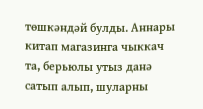төшкәндәй булды. Аннары китап магазинга чыккач та, берьюлы утыз данә сатып алып, шуларны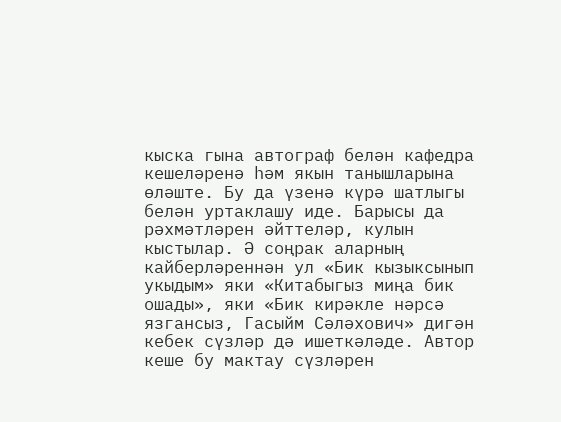кыска гына автограф белән кафедра кешеләренә һәм якын танышларына өләште. Бу да үзенә күрә шатлыгы белән уртаклашу иде. Барысы да рәхмәтләрен әйттеләр, кулын кыстылар. Ә соңрак аларның кайберләреннән ул «Бик кызыксынып укыдым» яки «Китабыгыз миңа бик ошады», яки «Бик кирәкле нәрсә язгансыз, Гасыйм Сәләхович» дигән кебек сүзләр дә ишеткәләде. Автор кеше бу мактау сүзләрен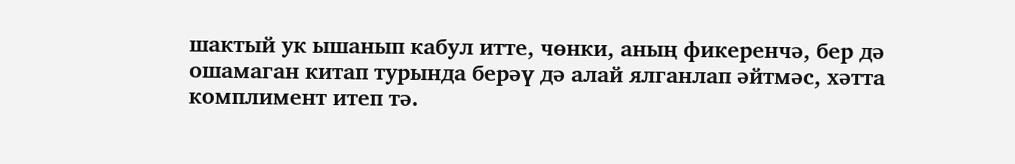шактый ук ышанып кабул итте, чөнки, аның фикеренчә, бер дә ошамаган китап турында берәү дә алай ялганлап әйтмәс, хәтта комплимент итеп тә.